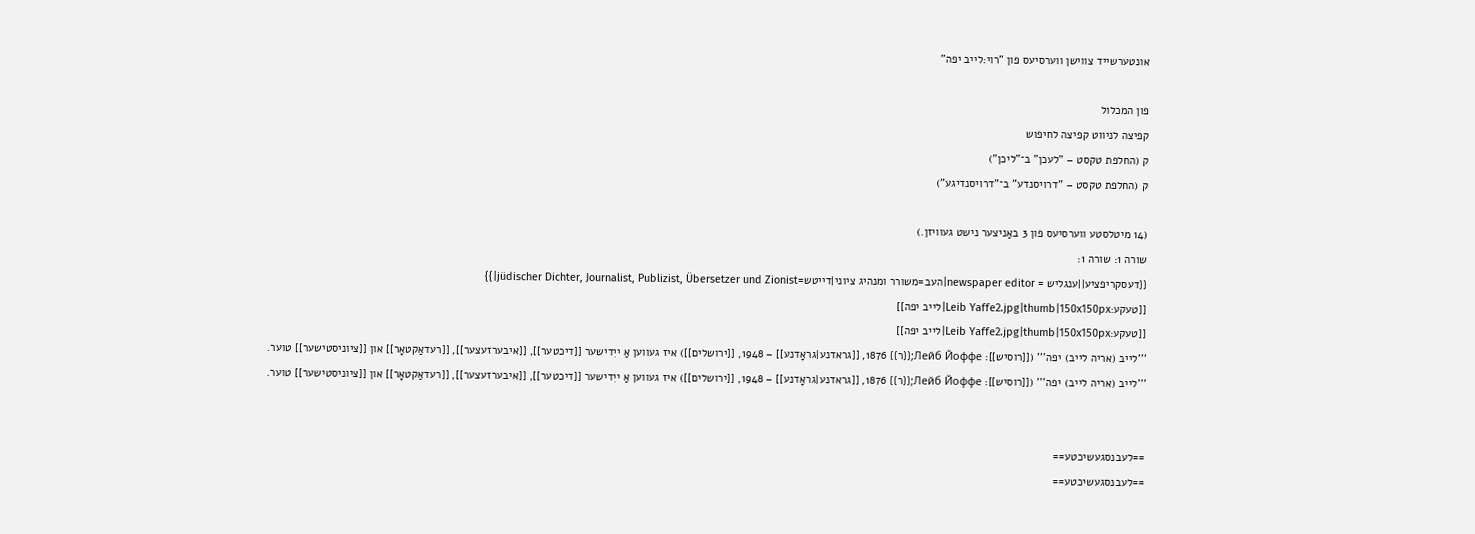אונטערשייד צווישן ווערסיעס פון "רוי:לייב יפה"

פון המכלול
קפיצה לניווט קפיצה לחיפוש
ק (החלפת טקסט – "לעכן" ב־"ליכן")
ק (החלפת טקסט – "דרויסנדע" ב־"דרויסנדיגע")

(14 מיטלסטע ווערסיעס פון 3 באַניצער נישט געוויזן.)
שורה 1: שורה 1:
{{דעסקריפציע||ענגליש = newspaper editor|העב=משורר ומנהיג ציוני|דייטש=jüdischer Dichter, Journalist, Publizist, Übersetzer und Zionist|}}
[[טעקע:Leib Yaffe2.jpg|thumb|150x150px|לייב יפה]]
[[טעקע:Leib Yaffe2.jpg|thumb|150x150px|לייב יפה]]
'''לייב (אריה לייב) יפה''' ([[רוסיש]]: Лейб Йоффе;{{ר}} 1876, [[גראדנע|גראָדנע]] – 1948, [[ירושלים]]) איז געווען אַ ייִדישער [[דיכטער]], [[איבערזעצער]], [[רעדאַקטאָר]] און [[ציוניסטישער]] טוער.
'''לייב (אריה לייב) יפה''' ([[רוסיש]]: Лейб Йоффе;{{ר}} 1876, [[גראדנע|גראָדנע]] – 1948, [[ירושלים]]) איז געווען אַ ייִדישער [[דיכטער]], [[איבערזעצער]], [[רעדאַקטאָר]] און [[ציוניסטישער]] טוער.


==לעבנסגעשיכטע==
==לעבנסגעשיכטע==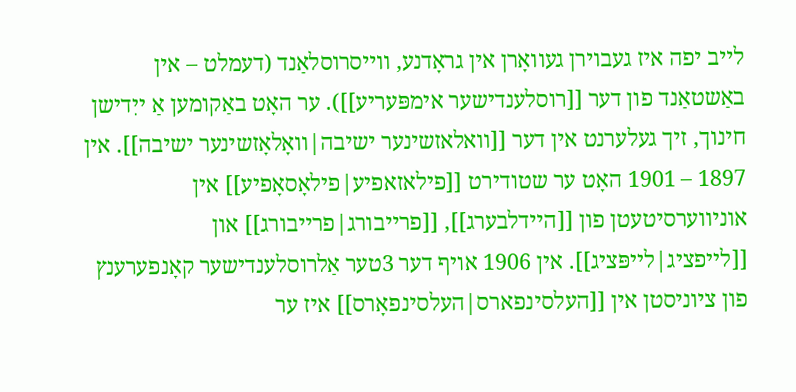לייב יפה איז געבוירן געוואָרן אין גראָדנע, ווייסרוסלאַנד (דעמלט – אין באַשטאַנד פון דער [[רוסלענדישער אימפּעריע]]). ער האָט באַקומען אַ ייִדישן חינוך, זיך געלערנט אין דער [[וואלאזשינער ישיבה|וואָלאָזשינער ישיבה]]. אין 1897 – 1901 האָט ער שטודירט [[פילאזאפיע|פילאָסאָפיע]] אין אוניווערסיטעטן פון [[היידלבערג]], [[פרייבורג|פרייבורג]] און [[לייפציג|לייפּציג]]. אין 1906 אויף דער 3טער אַלרוסלענדישער קאָנפערענץ פון ציוניסטן אין [[העלסינפארס|העלסינפאָרס]] איז ער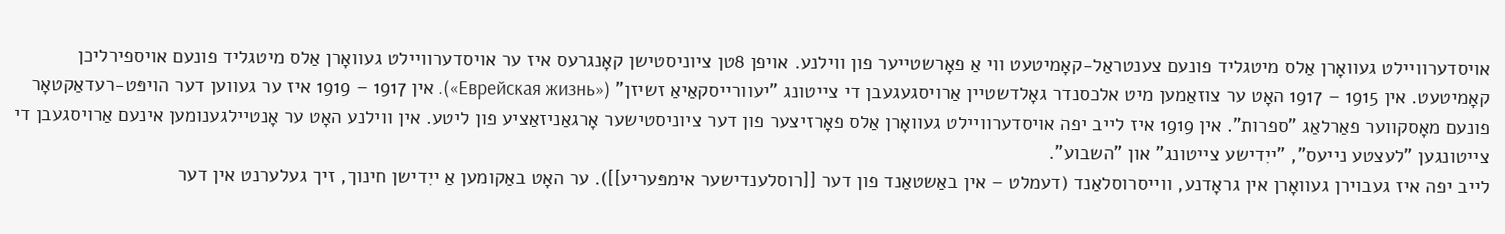אויסדערוויילט געוואָרן אַלס מיטגליד פונעם צענטראַל-קאָמיטעט ווי אַ פאָרשטייער פון ווילנע. אויפן 8טן ציוניסטישן קאָנגרעס איז ער אויסדערוויילט געוואָרן אַלס מיטגליד פונעם אויספירליכן קאָמיטעט. אין 1915 – 1917 האָט ער צוזאַמען מיט אלכסנדר גאָלדשטיין אַרויסגעגעבן די צייטונג "יעוורייסקאַיאַ זשיזן" («Еврейская жизнь»). אין 1917 – 1919 איז ער געווען דער הויפּט-רעדאַקטאָר פונעם מאָסקווער פאַרלאַג "ספרות". אין 1919 איז לייב יפה אויסדערוויילט געוואָרן אַלס פאָרזיצער פון דער ציוניסטישער אָרגאַניזאַציע פון ליטע. אין ווילנע האָט ער אָנטיילגענומען אינעם אַרויסגעבן די צייטונגען "לעצטע נייעס", "ייִדישע צייטונג" און "השבוע".
לייב יפה איז געבוירן געוואָרן אין גראָדנע, ווייסרוסלאַנד (דעמלט – אין באַשטאַנד פון דער [[רוסלענדישער אימפּעריע]]). ער האָט באַקומען אַ ייִדישן חינוך, זיך געלערנט אין דער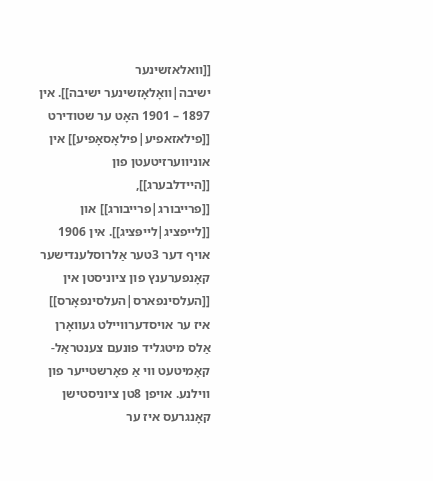[[וואלאזשינער ישיבה|וואָלאָזשינער ישיבה]]. אין 1897 – 1901 האָט ער שטודירט [[פילאזאפיע|פילאָסאָפיע]] אין אוניווערזיטעטן פון [[היידלבערג]], [[פרייבורג|פרייבורג]] און [[לייפציג|לייפּציג]]. אין 1906 אויף דער 3טער אַלרוסלענדישער קאָנפערענץ פון ציוניסטן אין [[העלסינפארס|העלסינפאָרס]] איז ער אויסדערוויילט געוואָרן אַלס מיטגליד פונעם צענטראַל-קאָמיטעט ווי אַ פאָרשטייער פון ווילנע. אויפן 8טן ציוניסטישן קאָנגרעס איז ער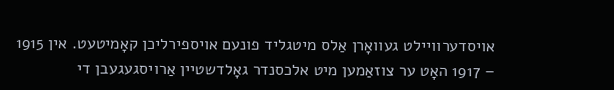אויסדערוויילט געוואָרן אַלס מיטגליד פונעם אויספירליכן קאָמיטעט. אין 1915 – 1917 האָט ער צוזאַמען מיט אלכסנדר גאָלדשטיין אַרויסגעגעבן די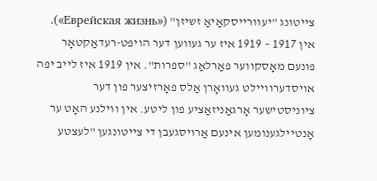צייטונג "יעוורייסקאַיאַ זשיזן" («Еврейская жизнь»). אין 1917 – 1919 איז ער געווען דער הויפּט-רעדאַקטאָר פונעם מאָסקווער פאַרלאַג "ספרות". אין 1919 איז לייב יפה אויסדערוויילט געוואָרן אַלס פאָרזיצער פון דער ציוניסטישער אָרגאַניזאַציע פון ליטע. אין ווילנע האָט ער אָנטיילגענומען אינעם אַרויסגעבן די צייטונגען "לעצטע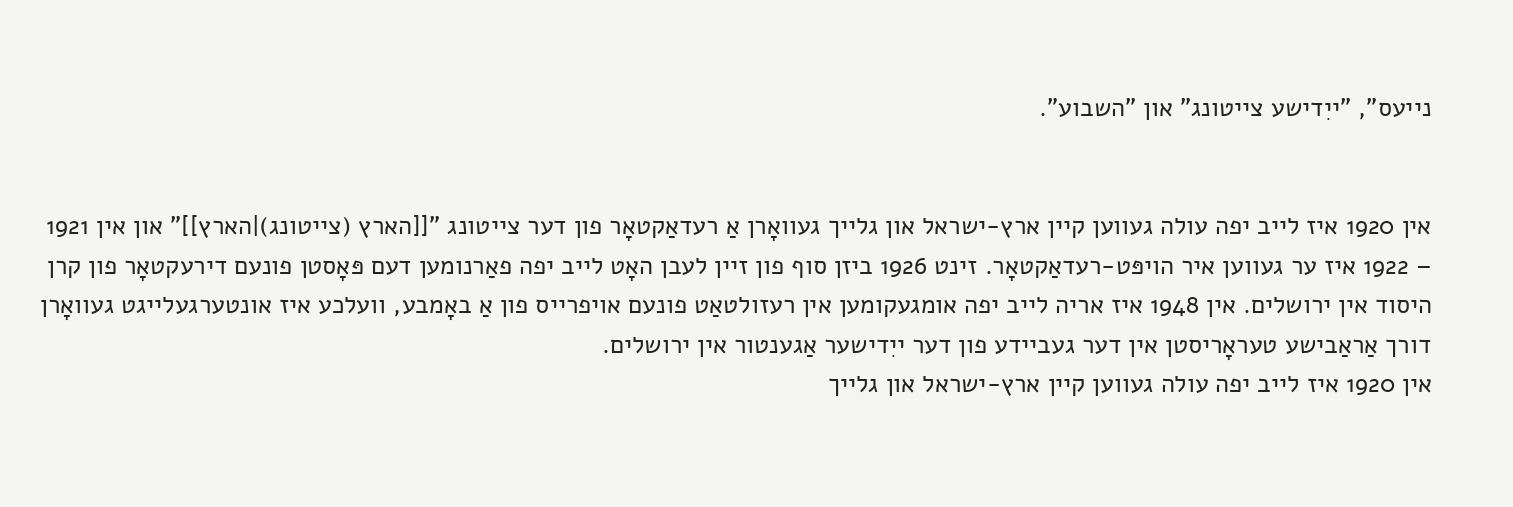נייעס", "ייִדישע צייטונג" און "השבוע".


אין 1920 איז לייב יפה עולה געווען קיין ארץ-ישראל און גלייך געוואָרן אַ רעדאַקטאָר פון דער צייטונג "[[הארץ (צייטונג)|הארץ]]" און אין 1921 – 1922 איז ער געווען איר הויפּט-רעדאַקטאָר. זינט 1926 ביזן סוף פון זיין לעבן האָט לייב יפה פאַרנומען דעם פּאָסטן פונעם דירעקטאָר פון קרן היסוד אין ירושלים. אין 1948 איז אריה לייב יפה אומגעקומען אין רעזולטאַט פונעם אויפרייס פון אַ באָמבע, וועלכע איז אונטערגעלייגט געוואָרן דורך אַראַבישע טעראָריסטן אין דער געביידע פון דער ייִדישער אַגענטור אין ירושלים.
אין 1920 איז לייב יפה עולה געווען קיין ארץ-ישראל און גלייך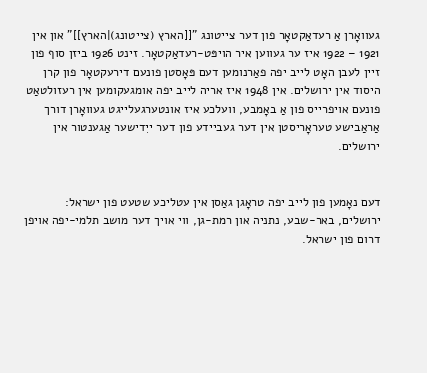געוואָרן אַ רעדאַקטאָר פון דער צייטונג "[[הארץ (צייטונג)|הארץ]]" און אין 1921 – 1922 איז ער געווען איר הויפּט-רעדאַקטאָר. זינט 1926 ביזן סוף פון זיין לעבן האָט לייב יפה פאַרנומען דעם פּאָסטן פונעם דירעקטאָר פון קרן היסוד אין ירושלים. אין 1948 איז אריה לייב יפה אומגעקומען אין רעזולטאַט פונעם אויפרייס פון אַ באָמבע, וועלכע איז אונטערגעלייגט געוואָרן דורך אַראַבישע טעראָריסטן אין דער געביידע פון דער ייִדישער אַגענטור אין ירושלים.


דעם נאָמען פון לייב יפה טראָגן גאַסן אין עטליכע שטעט פון ישראל: ירושלים, באר-שבע, נתניה און רמת-גן, ווי אויך דער מושב תלמי-יפה אויפן דרום פון ישראל.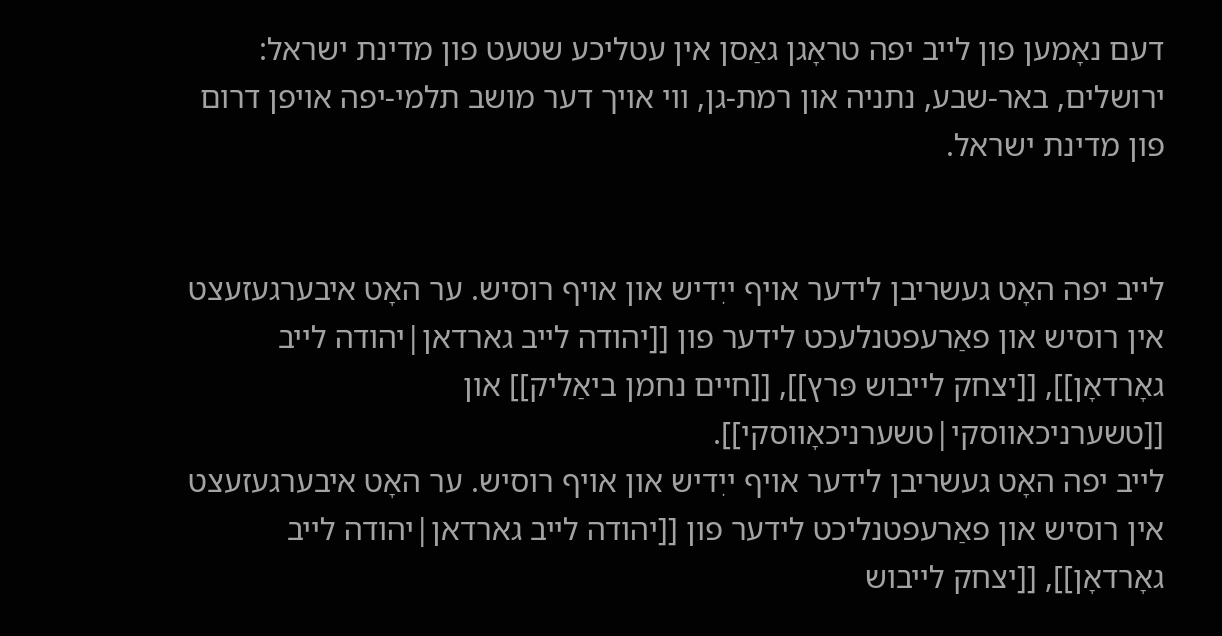דעם נאָמען פון לייב יפה טראָגן גאַסן אין עטליכע שטעט פון מדינת ישראל: ירושלים, באר-שבע, נתניה און רמת-גן, ווי אויך דער מושב תלמי-יפה אויפן דרום פון מדינת ישראל.


לייב יפה האָט געשריבן לידער אויף ייִדיש און אויף רוסיש. ער האָט איבערגעזעצט אין רוסיש און פאַרעפטנלעכט לידער פון [[יהודה לייב גארדאן|יהודה לייב גאָרדאָן]], [[יצחק לייבוש פּרץ]], [[חיים נחמן ביאַליק]] און [[טשערניכאווסקי|טשערניכאָווסקי]].
לייב יפה האָט געשריבן לידער אויף ייִדיש און אויף רוסיש. ער האָט איבערגעזעצט אין רוסיש און פאַרעפטנליכט לידער פון [[יהודה לייב גארדאן|יהודה לייב גאָרדאָן]], [[יצחק לייבוש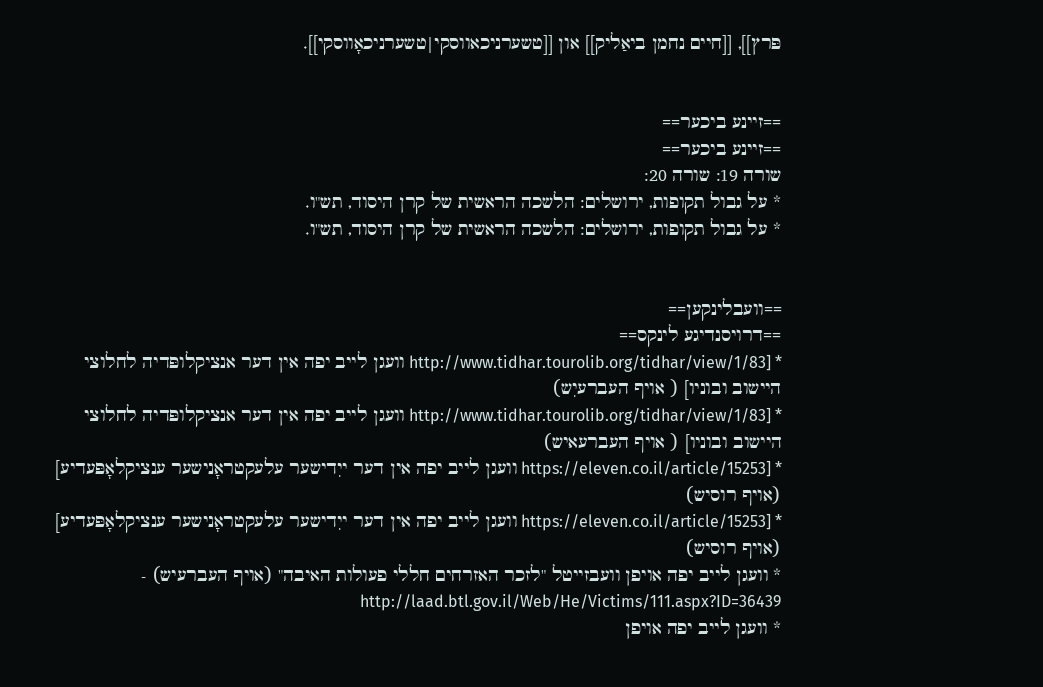פּרץ]], [[חיים נחמן ביאַליק]] און [[טשערניכאווסקי|טשערניכאָווסקי]].


==זיינע ביכער==
==זיינע ביכער==
שורה 19: שורה 20:
* על גבול תקופות, ירושלים: הלשכה הראשית של קרן היסוד, תש"ו.
* על גבול תקופות, ירושלים: הלשכה הראשית של קרן היסוד, תש"ו.


==וועבלינקען==
==דרויסנדיגע לינקס==
* [http://www.tidhar.tourolib.org/tidhar/view/1/83 וועגן לייב יפה אין דער אנציקלופּדיה לחלוצי היישוב ובוניו] ( אויף העברעיִש)
* [http://www.tidhar.tourolib.org/tidhar/view/1/83 וועגן לייב יפה אין דער אנציקלופּדיה לחלוצי היישוב ובוניו] ( אויף העברעאיש)
* [https://eleven.co.il/article/15253 וועגן לייב יפה אין דער ייִדישער עלעקטראָנישער ענציקלאָפּעדיע] (אויף רוסיש)
* [https://eleven.co.il/article/15253 וועגן לייב יפה אין דער ייִדישער עלעקטראָנישער ענציקלאָפּעדיע] (אויף רוסיש)
* וועגן לייב יפה אויפן וועבזייטל "לזכר האזרחים חללי פעולות האיבה" (אויף העברעיש) - http://laad.btl.gov.il/Web/He/Victims/111.aspx?ID=36439
* וועגן לייב יפה אויפן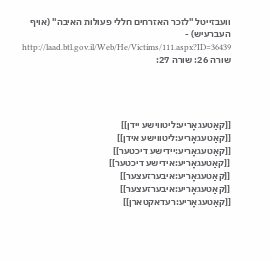וועבזייטל "לזכר האזרחים חללי פעולות האיבה" (אויף העברעיש) - http://laad.btl.gov.il/Web/He/Victims/111.aspx?ID=36439
שורה 26: שורה 27:




[[קאַטעגאָריע:ליטווישע יידן]]
[[קאַטעגאָריע:ליטווישע אידן]]
[[קאַטעגאָריע:יידישע דיכטער]]
[[קאַטעגאָריע:אידישע דיכטער]]
[[קאַטעגאָריע:איבערזעצער]]
[[קאַטעגאָריע:איבערזעצער]]
[[קאַטעגאָריע:רעדאקטארן]]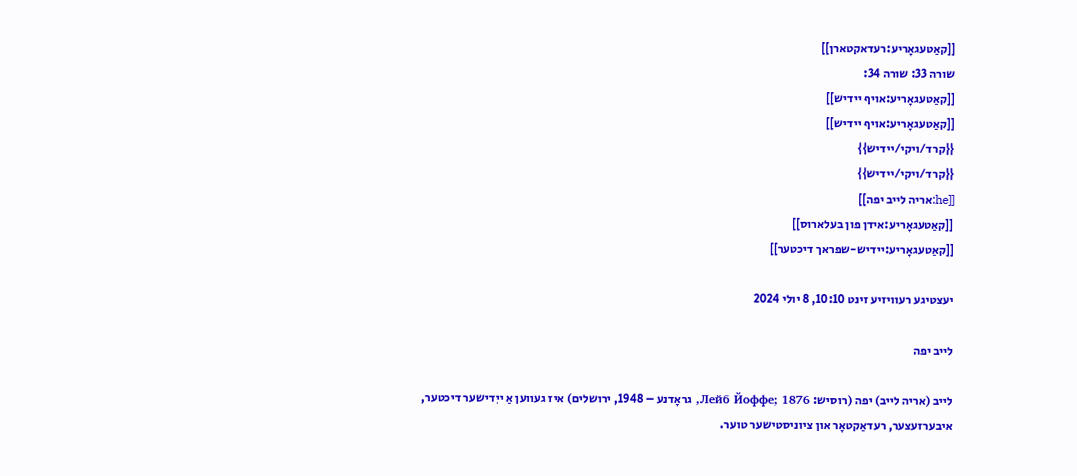[[קאַטעגאָריע:רעדאקטארן]]
שורה 33: שורה 34:
[[קאַטעגאָריע:אויף יידיש]]
[[קאַטעגאָריע:אויף יידיש]]
{{קרד/ויקי/יידיש}}
{{קרד/ויקי/יידיש}}
[[he:אריה לייב יפה]]
[[קאַטעגאָריע:אידן פון בעלארוס]]
[[קאַטעגאָריע:יידיש-שפראך דיכטער]]

יעצטיגע רעוויזיע זינט 10:10, 8 יולי 2024

לייב יפה

לייב (אריה לייב) יפה (רוסיש: Лейб Йоффе; 1876, גראָדנע – 1948, ירושלים) איז געווען אַ ייִדישער דיכטער, איבערזעצער, רעדאַקטאָר און ציוניסטישער טוער.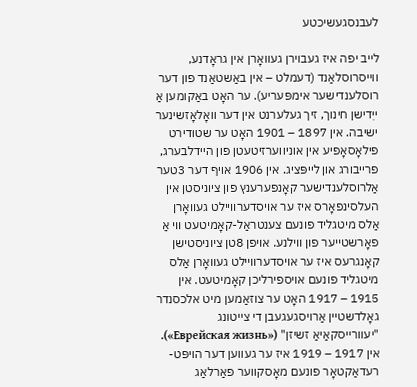לעבנסגעשיכטע

לייב יפה איז געבוירן געוואָרן אין גראָדנע, ווייסרוסלאַנד (דעמלט – אין באַשטאַנד פון דער רוסלענדישער אימפּעריע). ער האָט באַקומען אַ ייִדישן חינוך, זיך געלערנט אין דער וואָלאָזשינער ישיבה. אין 1897 – 1901 האָט ער שטודירט פילאָסאָפיע אין אוניווערזיטעטן פון היידלבערג, פרייבורג און לייפּציג. אין 1906 אויף דער 3טער אַלרוסלענדישער קאָנפערענץ פון ציוניסטן אין העלסינפאָרס איז ער אויסדערוויילט געוואָרן אַלס מיטגליד פונעם צענטראַל-קאָמיטעט ווי אַ פאָרשטייער פון ווילנע. אויפן 8טן ציוניסטישן קאָנגרעס איז ער אויסדערוויילט געוואָרן אַלס מיטגליד פונעם אויספירליכן קאָמיטעט. אין 1915 – 1917 האָט ער צוזאַמען מיט אלכסנדר גאָלדשטיין אַרויסגעגעבן די צייטונג "יעוורייסקאַיאַ זשיזן" («Еврейская жизнь»). אין 1917 – 1919 איז ער געווען דער הויפּט-רעדאַקטאָר פונעם מאָסקווער פאַרלאַג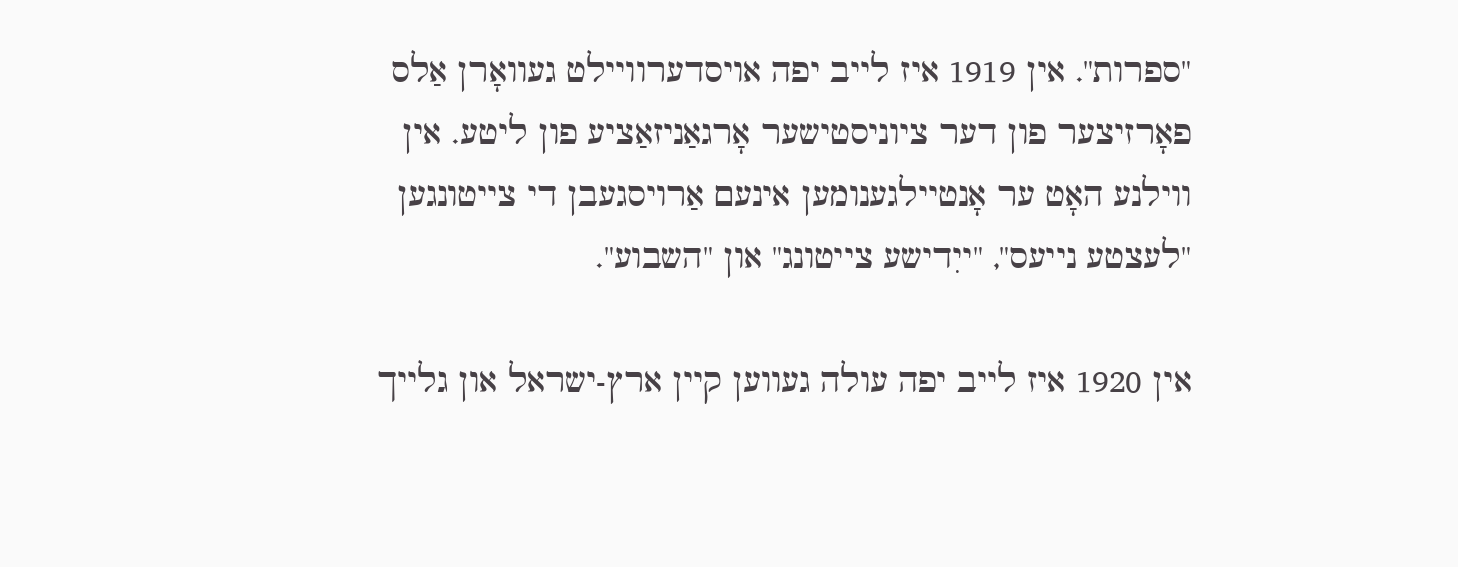"ספרות". אין 1919 איז לייב יפה אויסדערוויילט געוואָרן אַלס פאָרזיצער פון דער ציוניסטישער אָרגאַניזאַציע פון ליטע. אין ווילנע האָט ער אָנטיילגענומען אינעם אַרויסגעבן די צייטונגען "לעצטע נייעס", "ייִדישע צייטונג" און "השבוע".

אין 1920 איז לייב יפה עולה געווען קיין ארץ-ישראל און גלייך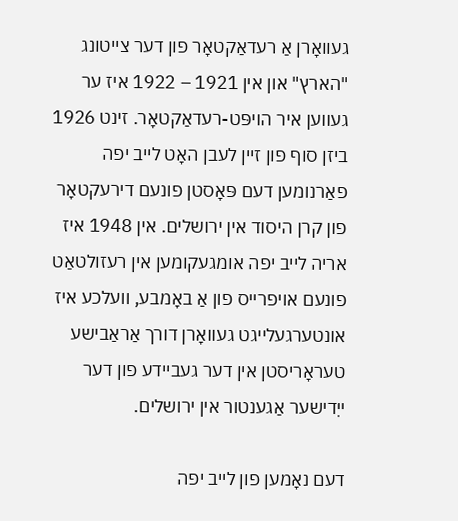געוואָרן אַ רעדאַקטאָר פון דער צייטונג "הארץ" און אין 1921 – 1922 איז ער געווען איר הויפּט-רעדאַקטאָר. זינט 1926 ביזן סוף פון זיין לעבן האָט לייב יפה פאַרנומען דעם פּאָסטן פונעם דירעקטאָר פון קרן היסוד אין ירושלים. אין 1948 איז אריה לייב יפה אומגעקומען אין רעזולטאַט פונעם אויפרייס פון אַ באָמבע, וועלכע איז אונטערגעלייגט געוואָרן דורך אַראַבישע טעראָריסטן אין דער געביידע פון דער ייִדישער אַגענטור אין ירושלים.

דעם נאָמען פון לייב יפה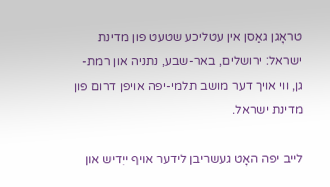טראָגן גאַסן אין עטליכע שטעט פון מדינת ישראל: ירושלים, באר-שבע, נתניה און רמת-גן, ווי אויך דער מושב תלמי-יפה אויפן דרום פון מדינת ישראל.

לייב יפה האָט געשריבן לידער אויף ייִדיש און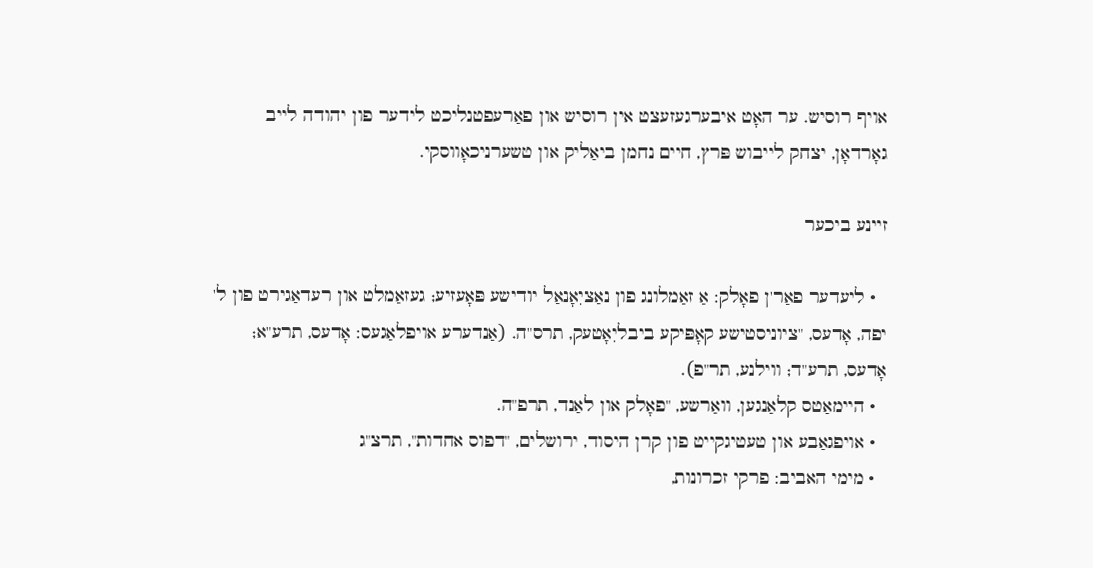אויף רוסיש. ער האָט איבערגעזעצט אין רוסיש און פאַרעפטנליכט לידער פון יהודה לייב גאָרדאָן, יצחק לייבוש פּרץ, חיים נחמן ביאַליק און טשערניכאָווסקי.

זיינע ביכער

  • ליעדער פאַר'ן פאָלק: אַ זאַמלונג פון נאַציִאָנאַל יודישע פּאָעזיע; געזאַמלט און רעדאַגירט פון ל' יפה, אָדעס, "ציוניסטישע קאָפּיקע ביבליִאָטעק, תרס"ה. (אַנדערע אויפלאַגעס: אָדעס, תרע"א; אָדעס, תרע"ד; ווילנע, תר"פ).
  • היימאַטס קלאַנגען, וואַרשע, "פאָלק און לאַנד, תרפ"ה.
  • אויפגאַבע און טעטיגקייט פון קרן היסוד, ירושלים, "דפוס אחדות", תרצ"ג
  • מימי האביב: פרקי זכרונות,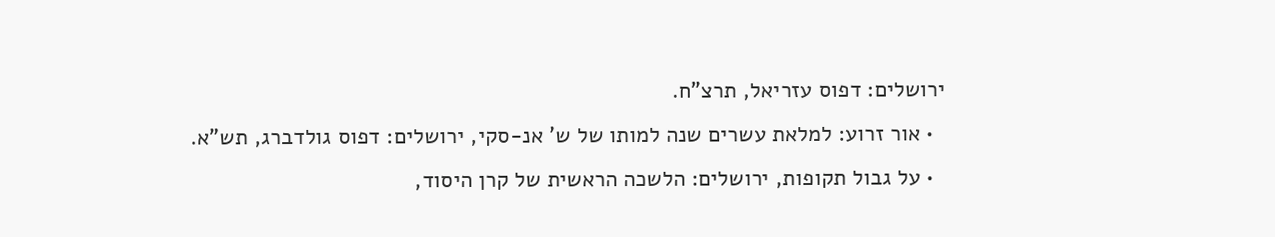ירושלים: דפוס עזריאל, תרצ"ח.
  • אור זרוע: למלאת עשרים שנה למותו של ש' אנ-סקי, ירושלים: דפוס גולדברג, תש"א.
  • על גבול תקופות, ירושלים: הלשכה הראשית של קרן היסוד,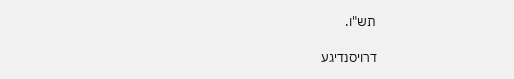תש"ו.

דרויסנדיגע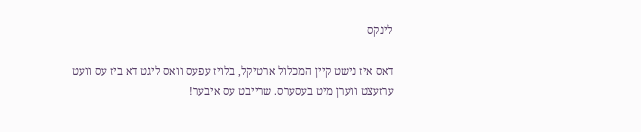לינקס

דאס איז נישט קיין המכלול ארטיקל, בלויז עפעס וואס ליגט דא ביז עס וועט ערזעצט ווערן מיט בעסערס. שרייבט עס איבער!